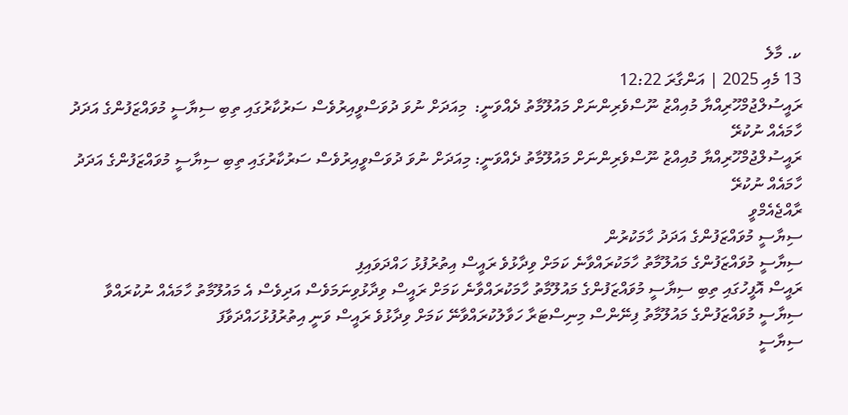ކ. މާލެ
13 މެއި 2025 | އަންގާރަ 12:22
ރައީސުލްޖުމްހޫރިއްޔާ މުއިއްޒު ނޫސްވެރިންނަށް މައުލޫމާތު ދެއްވަނީ:  މިއަދަށް ނުވަ ދުވަސްވީއިރުވެސް ސަރުކާރުގައި ތިބި ސިޔާސީ މުވައްޒަފުންގެ އަދަދު ހާމައެއް ނުކުރޭ
ރައީސުލްޖުމްހޫރިއްޔާ މުއިއްޒު ނޫސްވެރިންނަށް މައުލޫމާތު ދެއްވަނީ: މިއަދަށް ނުވަ ދުވަސްވީއިރުވެސް ސަރުކާރުގައި ތިބި ސިޔާސީ މުވައްޒަފުންގެ އަދަދު ހާމައެއް ނުކުރޭ
ރާއްޖެއެމްވީ
ސިޔާސީ މުވައްޒަފުންގެ އަދަދު ހާމަކުރުން
ސިޔާސީ މުވައްޒަފުންގެ މައުލޫމާތު ހާމަކުރައްވާނެ ކަމަށް ވިދާޅުވެ ރައީސް އިތުރުފުޅު ހައްދަވައިފި
ރައީސް އޮފީހުގައި ތިބި ސިޔާސީ މުވައްޒަފުންގެ މައުލޫމާތު ހާމަކުރައްވާނެ ކަމަށް ރައީސް ވިދާޅުވިނަމަވެސް އަދިވެސް އެ މައުލޫމާތު ހާމައެއް ނުކުރައްވާ
ސިޔާސީ މުވައްޒަފުންގެ މައުލޫމާތު ފިނޭންސް މިނިސްޓަރާ ހަވާލުކުރައްވާނޭ ކަމަށް ވިދާޅުވެ ރައީސް ވަނީ އިތުރުފުޅުހައްދަވާފަ
ސިޔާސީ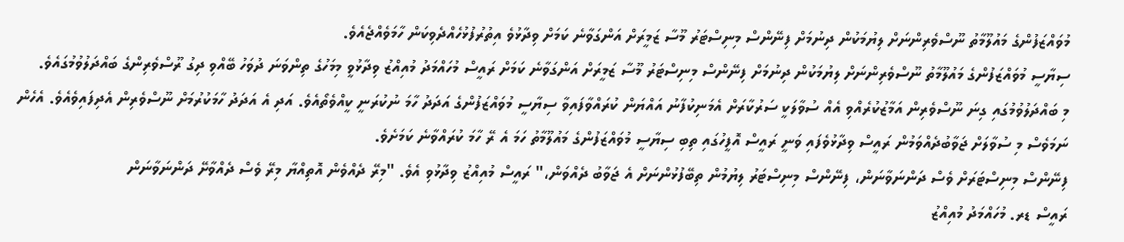މުވައްޒަފުންގެ މައުލޫމާތު ނޫސްވެރިންނަށް ލިޔުމަކުން ދިނުމަށް ފިނޭންސް މިނިސްޓަރު މޫސާ ޒަމީރަށް އަންގަވާނެ ކަމަށް ވިދާޅުވެ އިތުރުފުޅުހެއްދެވިކަން ހާމަވެއްޖެއެވެ.
ސިޔާސީ މުވައްޒަފުންގެ މައުލޫމާތު ނޫސްވެރިންނަށް ލިޔުމަކުން ދިނުމަށް ފިނޭންސް މިނިސްޓަރު މޫސާ ޒަމީރަށް އަންގަވާނެ ކަމަށް ރައީސް މުހައްމަދު މުއިއްޒު ވިދާޅުވީ މިމަހުގެ ތިންވަނަ ދުވަހު ބޭއްވި ދިގު ރޫސްވެރިންގެ ބައްދަލުވުމުގައެވެ.
މި ބައްދަލުވުމުގައި ގިނަ ނޫސްވެރިން އަމާޒުކުރެއްވި އެއް ސުވާލަކީ ސަރުކާރަށް އެމަނިކުފާނު އައްޔަން ކުރައްވާފައިވާ ސިޔާސީ މުވައްޒަފުންގެ އަދަދު ހާމަ ނުކުރަނީ ކީއްވެތޯއެވެ. އަދި އެ އަދަދު ހާމަކުރުމަށް ނޫސްވެރިން އެދިފައިވެއެވެ. އެހެން ނަމަވެސް މި ސުވާލަށް ޖަވާބުދެއްވަމުން ރައީސް ވިދާޅުވެފައި ވަނީ ރައީސް އޮފީހުގައި ތިބި ސިޔާސީ މުވައްޒަފުންގެ މައުލޫމާތު ހަމަ އެ ރޭ ހާމަ ކުރައްވާނެ ކަމަށެވެ.
ފިނޭންސް މިނިސްޓަރަށް ވެސް ދަންނަވާނަން، ފިނޭންސް މިނިސްޓަރު ލިޔުމުން ތިބޭފުޅުންނަށް އެ ޖަވާބު ދެއްވަން،" ރައީސް މުއިއްޒު ވިދާޅުވި އެވެ. "މިރޭ ދެއްވެން އޮތިއްޔާ މިރޭ ވެސް ދެއްވާށޭ ދަންނަވާނަން
ރައީސް ޑރ. މުހައްމަދު މުއިއްޒު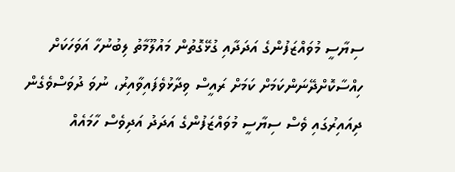ސިޔާސީ މުވައްޒަފުންގެ އަދަދާއި ގުޅޭގޮތުން މައުލޫމާތު ލިބުނުހާ އަވަހަކަށް ހިއްސާކޮށްދޭނަންކަމަށް ކަމަށް ރައީސް ވިދާޅުވެފައިވާއިރު، ނުވަ ދުވަސްވެގެން ދިއައިރުގައި ވެސް ސިޔާސީ މުވައްޒަފުންގެ އަދަދު އަދިވެސް ހާމައެއް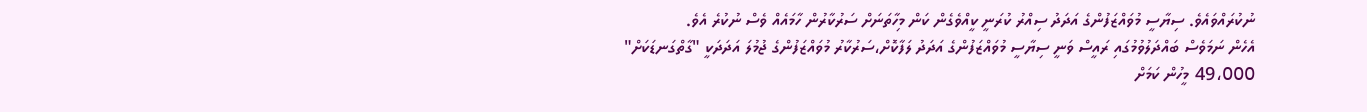ނުކުރައްވައެވެ. ސިޔާސީ މުވައްޒަފުންގެ އަދަދު ސިއްރު ކުރަނީ ކީއްވެގެން ކަން މިހާތަނަށް ސަރުކާރުން ހާމައެއް ވެސް ނުކުރެ އެވެ.
އެހެން ނަމަވެސް ބައްދަލުވުމުގައި ރައީސް ވަނީ ސިޔާސީ މުވައްޒަފުންގެ އަދަދު ލަފާކޮށް،ސަރުކާރު މުވައްޒަފުންގެ ޖުމުލަ އަދަދަކީ "ގާތްގަނޑަކަށް" 49،000 މީހުން ކަމަށް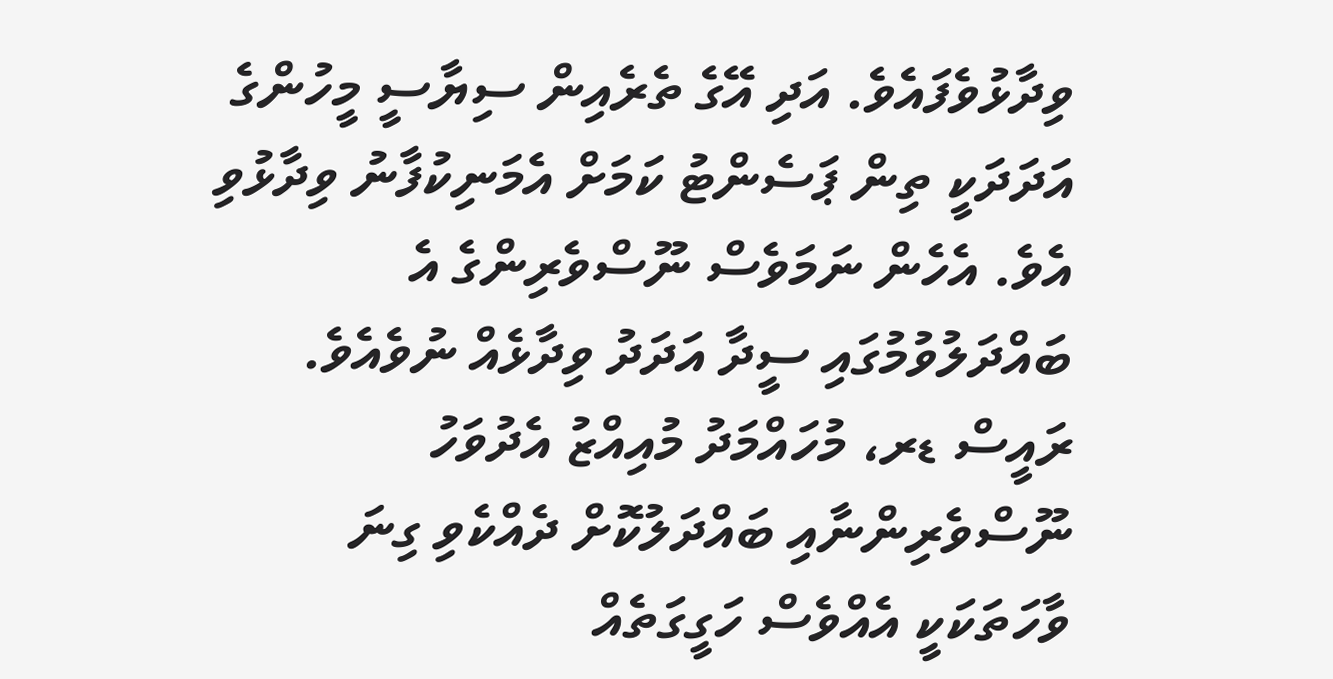ވިދާޅުވެފައެވެ. އަދި އޭގެ ތެރެއިން ސިޔާސީ މީހުންގެ އަދަދަކީ ތިން ޕަސެންޓު ކަމަށް އެމަނިކުފާނު ވިދާޅުވި އެވެ. އެހެން ނަމަވެސް ނޫސްވެރިންގެ އެ ބައްދަލުވުމުގައި ސީދާ އަދަދު ވިދާޅެއް ނުވެއެވެ.
ރައީސް ޑރ، މުހައްމަދު މުއިއްޒު އެދުވަހު ނޫސްވެރިންނާއި ބައްދަލުކޮށް ދެއްކެވި ގިނަ ވާހަތަކަކީ އެއްވެސް ހަގީގަތެއް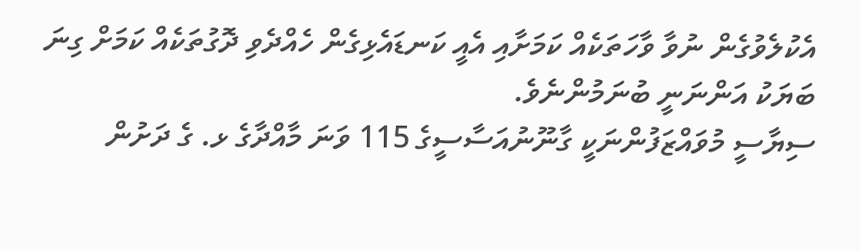އެކުލެވުގެން ނުވާ ވާހަތަކެއް ކަމަށާއި އެއީ ކަނޑައެޅިގެން ހެއްދެވި ދޮގުތަކެއް ކަމަށް ގިނަ ބަޔަކު އަންނަނީ ބުނަމުންނެވެ.
ސިޔާސީ މުވައްޒަފުންނަކީ ގާނޫނުއަސާސީގެ 115 ވަނަ މާއްދާގެ ޅ. ގެ ދަށުން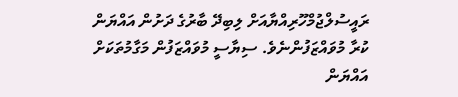ރައީސުލްޖުމްހޫރިއްޔާއަށް ލިބިދޭ ބާރުގެ ދަށުން އައްޔަން ކުރާ މުވައްޒަފުންނެވެ. ސިޔާސީ މުވައްޒަފުން މަގާމުތަކަށް އައްޔަން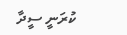ކުރަނީ ސީދާ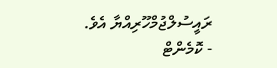ރައީސުލްޖުމްހޫރިއްޔާ އެވެ.
- ކޮމެންޓް